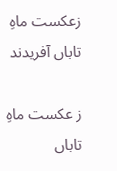زعکست ماہِ تاباں آفریدند

ز عکست ماہِ تاباں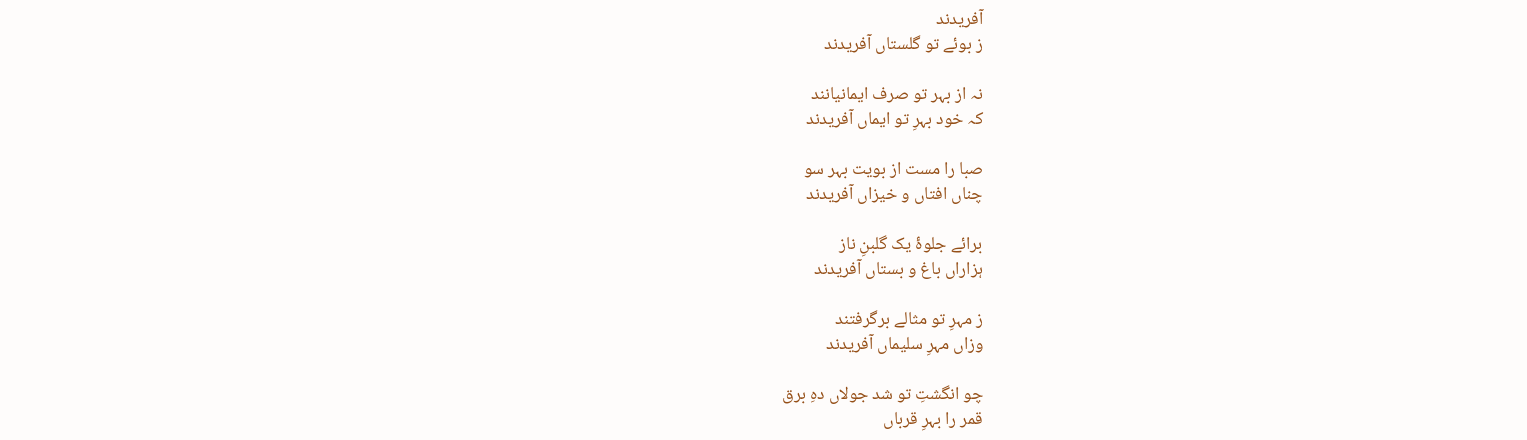آفریدند
ز بوئے تو گلستاں آفریدند

نہ از بہر تو صرف ایمانیانند
کہ خود بہرِ تو ایماں آفریدند

صبا را مست از بویت بہر سو
چناں افتاں و خیزاں آفریدند

برائے جلوۂ یک گلبنِ ناز
ہزاراں باغ و بستاں آفریدند

ز مہرِ تو مثالے برگرفتند
وزاں مہرِ سلیماں آفریدند

چو انگشتِ تو شد جولاں دہِ برق
قمر را بہرِ قرباں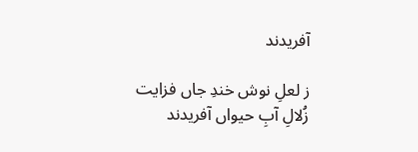آفریدند

ز لعلِ نوش خندِ جاں فزایت
زُلالِ آبِ حیواں آفریدند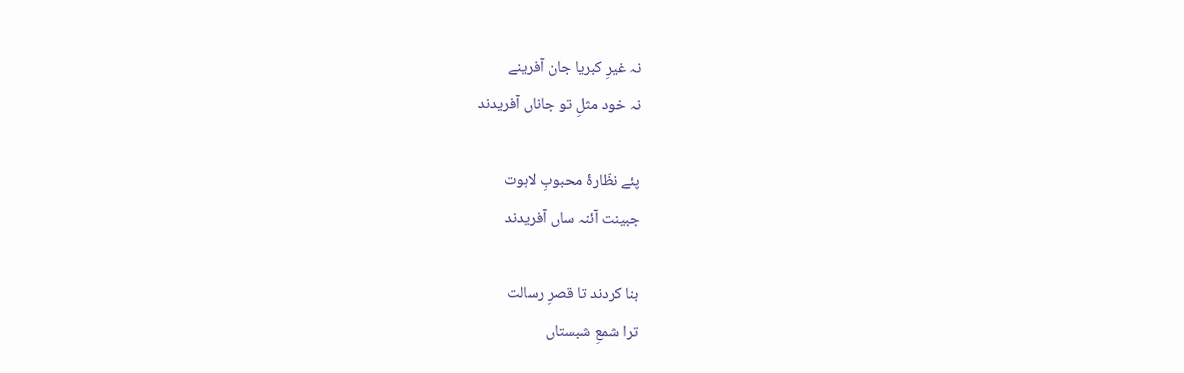نہ غیرِ کبریا جان آفرینے
نہ خود مثلِ تو جاناں آفریدند

پئے نظّارۂ محبوبِ لاہوت
جبینت آئنہ ساں آفریدند

بنا کردند تا قصرِ رسالت
ترا شمعِ شبستاں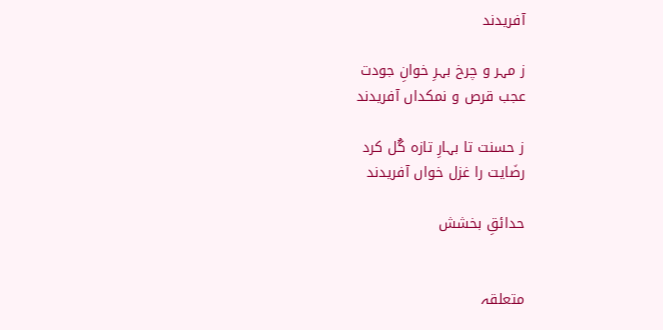آفریدند

ز مہر و چرخ بہرِ خوانِ جودت
عجب قرص و نمکداں آفریدند

ز حسنت تا بہارِ تازہ گُل کرد
رضؔایت را غزل خواں آفریدند

حدائقِ بخشش


متعلقہ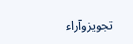تجویزوآراء